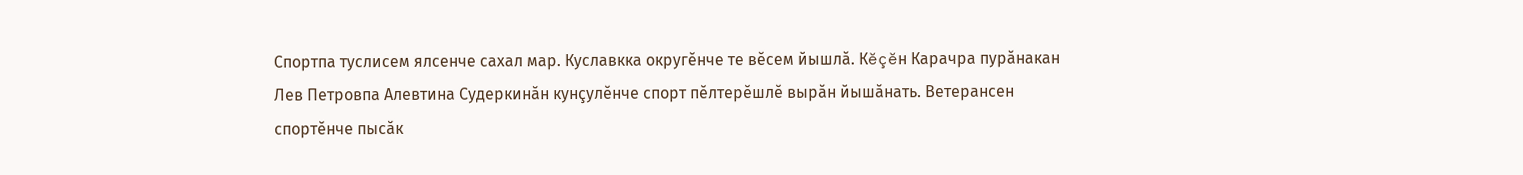Спортпа туслисем ялсенче сахал мар. Куславкка округĕнче те вĕсем йышлă. Кĕçĕн Карачра пурăнакан Лев Петровпа Алевтина Судеркинăн кунçулĕнче спорт пĕлтерĕшлĕ вырăн йышăнать. Ветерансен спортĕнче пысăк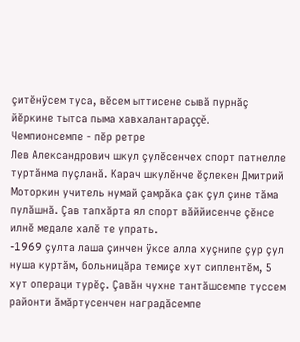çитĕнÿсем туса, вĕсем ыттисене сывă пурнăç йĕркине тытса пыма хавхалантараççĕ.
Чемпионсемпе - пĕр ретре
Лев Александрович шкул çулĕсенчех спорт патнелле туртăнма пуçланă. Карач шкулĕнче ĕçлекен Дмитрий Моторкин учитель нумай çамрăка çак çул çине тăма пулăшнă. Çав тапхăрта ял спорт вăййисенче çĕнсе илнĕ медале халĕ те упрать.
-1969 çулта лаша çинчен ÿксе алла хуçнипе çур çул нуша куртăм, больницăра темиçе хут сиплентĕм, 5 хут операци турĕç. Çавăн чухне тантăшсемпе туссем районти ăмăртусенчен наградăсемпе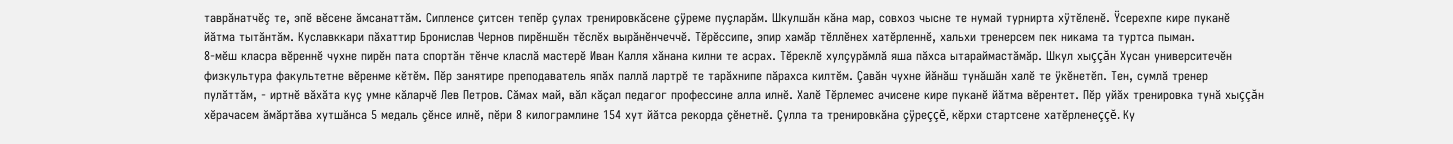таврăнатчĕç те, эпĕ вĕсене ăмсанаттăм. Сипленсе çитсен тепĕр çулах тренировкăсене çÿреме пуçларăм. Шкулшăн кăна мар, совхоз чысне те нумай турнирта хÿтĕленĕ. Ÿсерехпе кире пуканĕ йăтма тытăнтăм. Куславккари пăхаттир Бронислав Чернов пирĕншĕн тĕслĕх вырăнĕнчеччĕ. Тĕрĕссипе, эпир хамăр тĕллĕнех хатĕрленнĕ, хальхи тренерсем пек никама та туртса пыман.
8-мĕш класра вĕреннĕ чухне пирĕн пата спортăн тĕнче класлă мастерĕ Иван Калля хăнана килни те асрах. Тĕреклĕ хулçурăмлă яша пăхса ытараймастăмăр. Шкул хыççăн Хусан университечĕн физкультура факультетне вĕренме кĕтĕм. Пĕр занятире преподаватель япăх паллă лартрĕ те тарăхнипе пăрахса килтĕм. Çавăн чухне йăнăш тунăшăн халĕ те ÿкĕнетĕп. Тен, сумлă тренер пулăттăм, - иртнĕ вăхăта куç умне кăларчĕ Лев Петров. Сăмах май, вăл кăçал педагог профессине алла илнĕ. Халĕ Тĕрлемес ачисене кире пуканĕ йăтма вĕрентет. Пĕр уйăх тренировка тунă хыççăн хĕрачасем ăмăртăва хутшăнса 5 медаль çĕнсе илнĕ, пĕри 8 килограмлине 154 хут йăтса рекорда çĕнетнĕ. Çулла та тренировкăна çÿреççĕ, кĕрхи стартсене хатĕрленеççĕ. Ку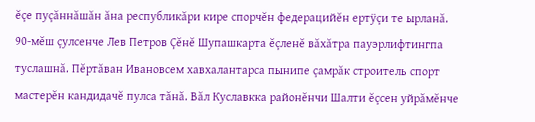ĕçе пуçăннăшăн ăна республикăри кире спорчĕн федерацийĕн ертÿçи те ырланă.
90-мĕш çулсенче Лев Петров Çĕнĕ Шупашкарта ĕçленĕ вăхăтра пауэрлифтингпа туслашнă. Пĕртăван Ивановсем хавхалантарса пынипе çамрăк строитель спорт мастерĕн кандидачĕ пулса тăнă. Вăл Куславкка районĕнчи Шалти ĕçсен уйрăмĕнче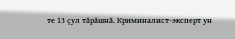те 13 çул тăрăшнă. Криминалист-эксперт ун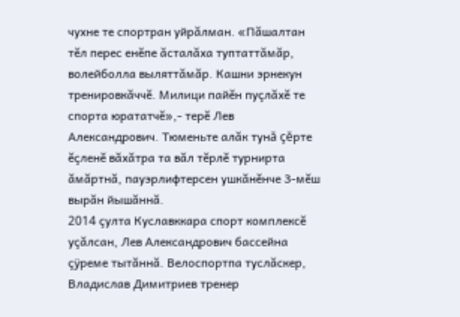чухне те спортран уйрăлман. «Пăшалтан тĕл перес енĕпе ăсталăха туптаттăмăр, волейболла выляттăмăр. Кашни эрнекун тренировкăччĕ. Милици пайĕн пуçлăхĕ те спорта юрататчĕ»,- терĕ Лев Александрович. Тюменьте алăк тунă çĕрте ĕçленĕ вăхăтра та вăл тĕрлĕ турнирта ăмăртнă, пауэрлифтерсен ушкăнĕнче 3-мĕш вырăн йышăннă.
2014 çулта Куславккара спорт комплексĕ уçăлсан, Лев Александрович бассейна çÿреме тытăннă. Велоспортпа туслăскер, Владислав Димитриев тренер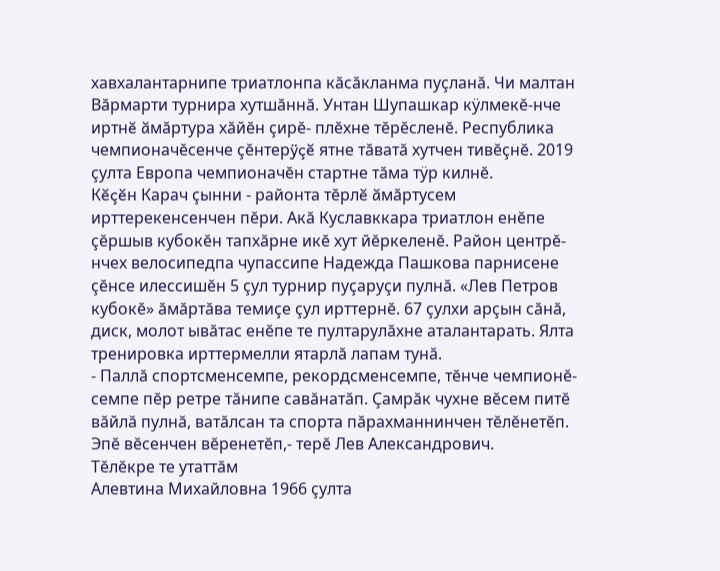хавхалантарнипе триатлонпа кăсăкланма пуçланă. Чи малтан Вăрмарти турнира хутшăннă. Унтан Шупашкар кÿлмекĕ-нче иртнĕ ăмăртура хăйĕн çирĕ- плĕхне тĕрĕсленĕ. Республика чемпионачĕсенче çĕнтерÿçĕ ятне тăватă хутчен тивĕçнĕ. 2019 çулта Европа чемпионачĕн стартне тăма тÿр килнĕ.
Кĕçĕн Карач çынни - районта тĕрлĕ ăмăртусем ирттерекенсенчен пĕри. Акă Куславккара триатлон енĕпе çĕршыв кубокĕн тапхăрне икĕ хут йĕркеленĕ. Район центрĕ-нчех велосипедпа чупассипе Надежда Пашкова парнисене çĕнсе илессишĕн 5 çул турнир пуçаруçи пулнă. «Лев Петров кубокĕ» ăмăртăва темиçе çул ирттернĕ. 67 çулхи арçын сăнă, диск, молот ывăтас енĕпе те пултарулăхне аталантарать. Ялта тренировка ирттермелли ятарлă лапам тунă.
- Паллă спортсменсемпе, рекордсменсемпе, тĕнче чемпионĕ-семпе пĕр ретре тăнипе савăнатăп. Çамрăк чухне вĕсем питĕ вăйлă пулнă, ватăлсан та спорта пăрахманнинчен тĕлĕнетĕп. Эпĕ вĕсенчен вĕренетĕп,- терĕ Лев Александрович.
Тĕлĕкре те утаттăм
Алевтина Михайловна 1966 çулта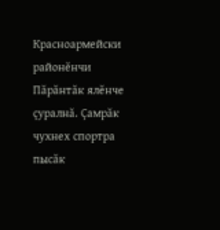Красноармейски районĕнчи Пăрăнтăк ялĕнче çуралнă. Çамрăк чухнех спортра пысăк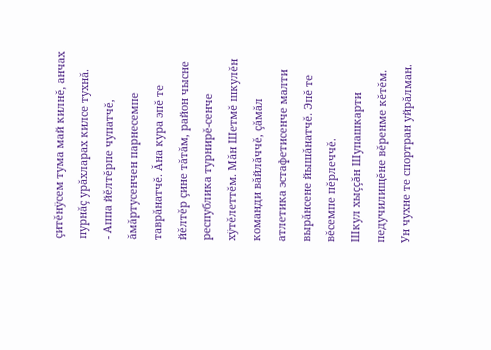çитĕнÿсем тума май килнĕ, анчах пурнăç урăхларах килсе тухнă.
- Аппа йĕлтĕрпе чупатчĕ, ăмăртусенчен парнесемпе таврăнатчĕ. Ăна кура эпĕ те йĕлтĕр çине тăтăм, район чысне республика турнирĕ-сенче хÿтĕлеттĕм. Мăн Шетмĕ шкулĕн команди вăйлăччĕ, çăмăл атлетика эстафетисенче малти вырăнсене йышăнатчĕ. Эпĕ те вĕсемпе пĕрлеччĕ.
Шкул хыççăн Шупашкарти педучилищĕне вĕренме кĕтĕм. Ун чухне те спортран уйрăлман.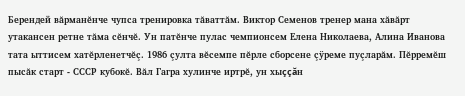Берендей вăрманĕнче чупса тренировка тăваттăм. Виктор Семенов тренер мана хăвăрт утакансен ретне тăма сĕнчĕ. Ун патĕнче пулас чемпионсем Елена Николаева, Алина Иванова тата ыттисем хатĕрленетчĕç. 1986 çулта вĕсемпе пĕрле сборсене çÿреме пуçларăм. Пĕрремĕш пысăк старт - СССР кубокĕ. Вăл Гагра хулинче иртрĕ, ун хыççăн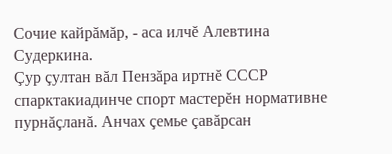Сочие кайрăмăр, - аса илчĕ Алевтина Судеркина.
Çур çултан вăл Пензăра иртнĕ СССР спарктакиадинче спорт мастерĕн нормативне пурнăçланă. Анчах çемье çавăрсан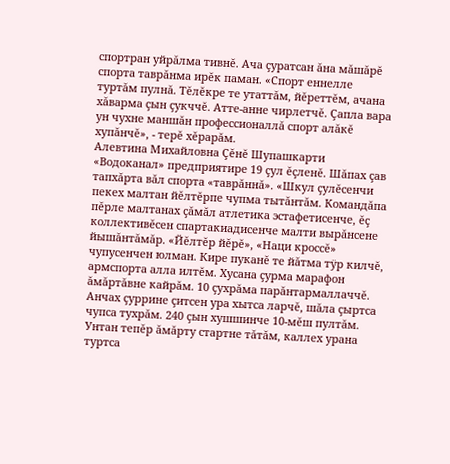спортран уйрăлма тивнĕ. Ача çуратсан ăна мăшăрĕ спорта таврăнма ирĕк паман. «Спорт еннелле туртăм пулнă. Тĕлĕкре те утаттăм, йĕреттĕм, ачана хăварма çын çукччĕ. Атте-анне чирлетчĕ. Çапла вара ун чухне маншăн профессионаллă спорт алăкĕ хупăнчĕ», - терĕ хĕрарăм.
Алевтина Михайловна Çĕнĕ Шупашкарти «Водоканал» предприятире 19 çул ĕçленĕ. Шăпах çав тапхăрта вăл спорта «таврăннă». «Шкул çулĕсенчи пекех малтан йĕлтĕрпе чупма тытăнтăм. Командăпа пĕрле малтанах çăмăл атлетика эстафетисенче, ĕç коллективĕсен спартакиадисенче малти вырăнсене йышăнтăмăр. «Йĕлтĕр йĕрĕ», «Наци кроссĕ» чупусенчен юлман. Кире пуканĕ те йăтма тÿр килчĕ, армспорта алла илтĕм. Хусана çурма марафон ăмăртăвне кайрăм. 10 çухрăма парăнтармаллаччĕ. Анчах çуррине çитсен ура хытса ларчĕ, шăла çыртса чупса тухрăм. 240 çын хушшинче 10-мĕш пултăм. Унтан тепĕр ăмăрту стартне тăтăм, каллех урана туртса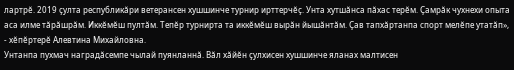лартрĕ. 2019 çулта республикăри ветерансен хушшинче турнир ирттерчĕç. Унта хутшăнса пăхас терĕм. Çамрăк чухнехи опыта аса илме тăрăшрăм. Иккĕмĕш пултăм. Тепĕр турнирта та иккĕмĕш вырăн йышăнтăм. Çав тапхăртанпа спорт мелĕпе утатăп», - хĕпĕртерĕ Алевтина Михайловна.
Унтанпа пухмач наградăсемпе чылай пуянланнă. Вăл хăйĕн çулхисен хушшинче яланах малтисен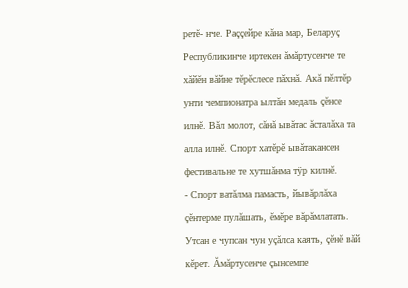ретĕ- нче. Раççейре кăна мар, Беларуç Республикинче иртекен ăмăртусенче те хăйĕн вăйне тĕрĕслесе пăхнă. Акă пĕлтĕр унти чемпионатра ылтăн медаль çĕнсе илнĕ. Вăл молот, сăнă ывăтас ăсталăха та алла илнĕ. Спорт хатĕрĕ ывăтакансен фестивальне те хутшăнма тÿр килнĕ.
- Спорт ватăлма памасть, йывăрлăха çĕнтерме пулăшать, ĕмĕре вăрăмлатать. Утсан е чупсан чун уçăлса каять, çĕнĕ вăй кĕрет. Ăмăртусенче çынсемпе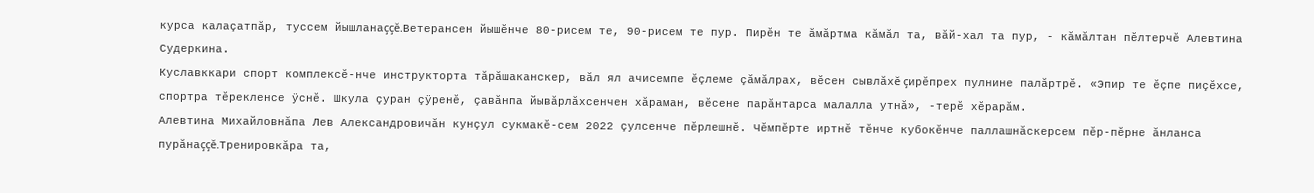курса калаçатпăр, туссем йышланаççĕ.Ветерансен йышĕнче 80-рисем те, 90-рисем те пур. Пирĕн те ăмăртма кăмăл та, вăй-хал та пур, - кăмăлтан пĕлтерчĕ Алевтина Судеркина.
Куславккари спорт комплексĕ-нче инструкторта тăрăшаканскер, вăл ял ачисемпе ĕçлеме çăмăлрах, вĕсен сывлăхĕ çирĕпрех пулнине палăртрĕ. «Эпир те ĕçпе пиçĕхсе, спортра тĕрекленсе ÿснĕ. Шкула çуран çÿренĕ, çавăнпа йывăрлăхсенчен хăраман, вĕсене парăнтарса малалла утнă», -терĕ хĕрарăм.
Алевтина Михайловнăпа Лев Александровичăн кунçул сукмакĕ-сем 2022 çулсенче пĕрлешнĕ. Чĕмпĕрте иртнĕ тĕнче кубокĕнче паллашнăскерсем пĕр-пĕрне ăнланса пурăнаççĕ.Тренировкăра та,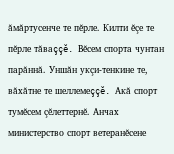ăмăртусенче те пĕрле. Килти ĕçе те пĕрле тăваççĕ. Вĕсем спорта чунтан парăннă. Уншăн укçи-тенкине те, вăхăтне те шеллемеççĕ. Акă спорт тумĕсем çĕлеттернĕ. Анчах министерство спорт ветеранĕсене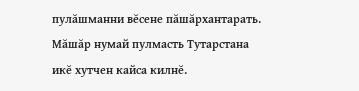пулăшманни вĕсене пăшăрхантарать. Мăшăр нумай пулмасть Тутарстана икĕ хутчен кайса килнĕ.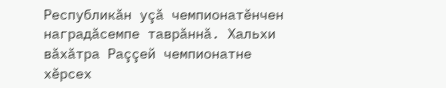Республикăн уçă чемпионатĕнчен наградăсемпе таврăннă. Хальхи вăхăтра Раççей чемпионатне хĕрсех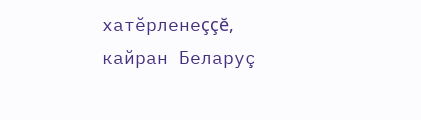хатĕрленеççĕ, кайран Беларуç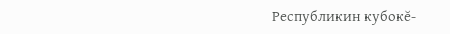Республикин кубокĕ-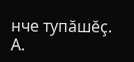нче тупăшĕç.
А.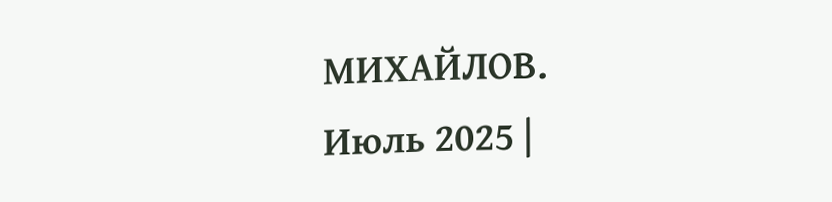МИХАЙЛОВ.
Июль 2025 |